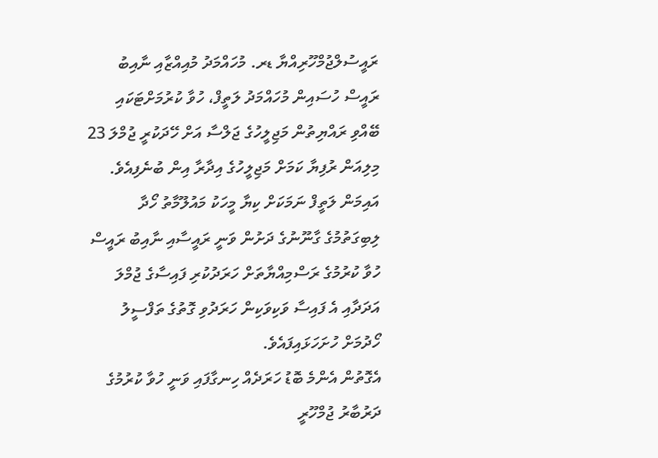ރައީސުލްޖުމްހޫރިއްޔާ ޑރ. މުހައްމަދު މުއިއްޒާއި ނާއިބު ރައީސް ހުސައިން މުހައްމަދު ލަތީފް، ހުވާ ކުރުމަށްޓަކައި ބޭއްވި ރައްޔިތުން މަޖިލީހުގެ ޖަލްސާ އަށް ހޭދަކުރީ ޖުމްލަ 23 މިލިއަން ރުފިޔާ ކަމަށް މަޖިލީހުގެ އިދާރާ އިން ބުނެފިއެވެ.
އައިމަން ލަތީފް ނަމަކަށް ކިޔާ މީހަކު މައުލޫމާތު ހޯދާ ލިބިގަތުމުގެ ގާނޫނުގެ ދަށުން ވަނީ ރައީސާއި ނާއިބު ރައީސް ހުވާ ކުރުމުގެ ރަސްމިއްޔާތަށް ހަރަދުކުރި ފައިސާގެ ޖުމްލަ އަދަދާއި އެ ފައިސާ ވަކިވަކިން ހަރަދުވި ގޮތުގެ ތަފްސީލު ހޯދުމަށް ހުށަހަޅައިފައެވެ.
އެގޮތުން އެންމެ ބޮޑު ހަރަދެއް ހިނގާފައި ވަނީ ހުވާ ކުރުމުގެ ދަރުބާރު ޖުމްހޫރީ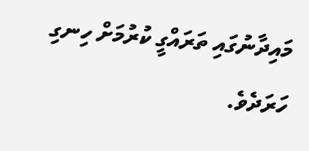މައިދާނުގައި ތަރައްގީ ކުރުމަށް ހިނގި ހަރަދެވެ.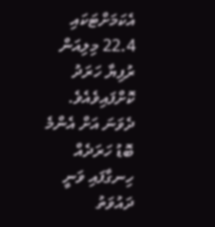އެކަމަށްޓަކައި 22.4 މިލިއަން ރުފިޔާ ހަރަދު ކޮށްފައިވެއެވެ. ދެވަނަ އަށް އެންމެ ބޮޑު ހަރަދެއް ހިނގާފައި ވަނީ ދައުވަތު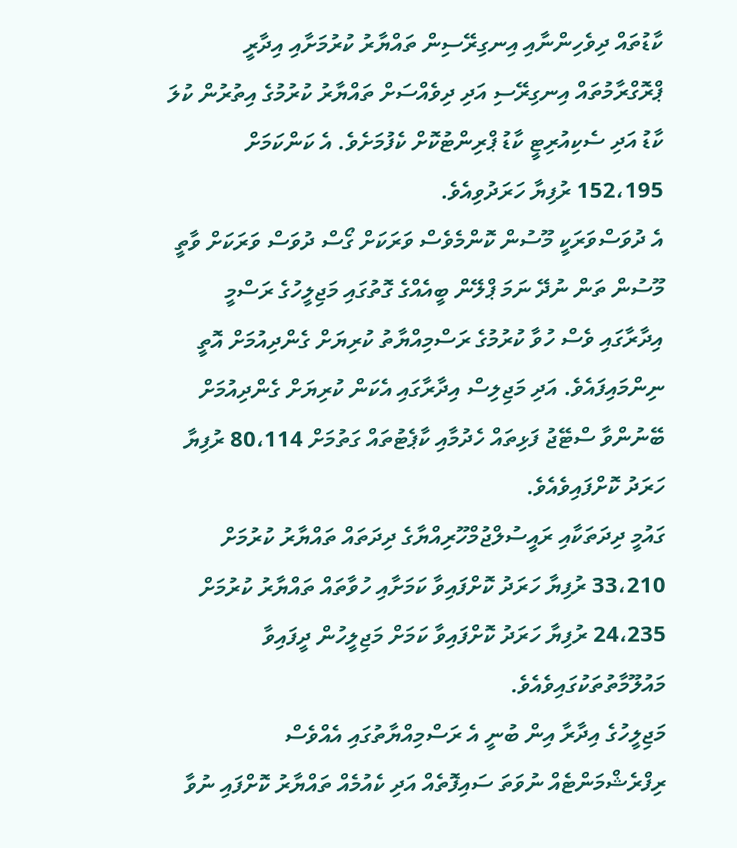ކާޑުތައް ދިވެހިންނާއި އިނގިރޭސިން ތައްޔާރު ކުރުމަށާއި އިދާރީ ޕްރޮގްރާމުތައް އިނގިރޭސި އަދި ދިވެއްސަށް ތައްޔާރު ކުރުމުގެ އިތުރުން ކުލަ ކާޑު އަދި ސެކިއުރިޓީ ކާޑު ޕްރިންޓުކޮށް ކެފުމަށެވެ. އެ ކަންކަމަށް 152،195 ރުފިޔާ ހަރަދުވިއެވެ.
އެ ދުވަސްވަރަކީ މޫސުން ކޮންމެވެސް ވަރަކަށް ގޯސް ދުވަސް ވަރަކަށް ވާތީ މޫސުން ތަން ނުދޭ ނަމަ ޕްލޭން ބީއެއްގެ ގޮތުގައި މަޖިލީހުގެ ރަސްމީ އިދާރާގައި ވެސް ހުވާ ކުރުމުގެ ރަސްމިއްޔާތު ކުރިޔަށް ގެންދިއުމަށް އޮތީ ނިންމައިފައެވެ. އަދި މަޖިލިސް އިދާރާގައި އެކަން ކުރިޔަށް ގެންދިއުމަށް ބޭނުންވާ ސްޓޭޖު ފަޅިތައް ހެދުމާއި ކާޕެޓުތައް ގަތުމަށް 80،114 ރުފިޔާ ހަރަދު ކޮށްފައިވެއެވެ.
ގައުމީ ދިދަތަކާއި ރައީސުލްޖުމްހޫރިއްޔާގެ ދިދަތައް ތައްޔާރު ކުރުމަށް 33،210 ރުފިޔާ ހަރަދު ކޮށްފައިވާ ކަމަށާއި ހުވާތައް ތައްޔާރު ކުރުމަށް 24،235 ރުފިޔާ ހަރަދު ކޮށްފައިވާ ކަމަށް މަޖިލީހުން ދީފައިވާ މައުލޫމާތުތަކުގައިވެއެވެ.
މަޖިލީހުގެ އިދާރާ އިން ބުނީ އެ ރަސްމިއްޔާތުގައި އެއްވެސް ރިފްރެޝްމަންޓެއް ނުވަތަ ސައިފޮތެއް އަދި ކެއުމެއް ތައްޔާރު ކޮށްފައި ނުވާ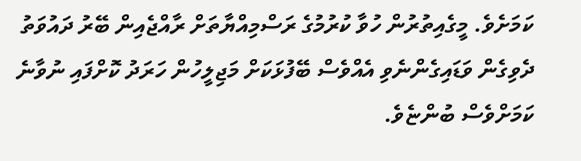ކަމަށެވެ. މީގެއިތުރުން ހުވާ ކުރުމުގެ ރަސްމިއްޔާތަށް ރާއްޖެއިން ބޭރު ދައުވަތު ދެވިގެން ވަޑައިގެންނެވި އެއްވެސް ބޭފުޅަކަށް މަޖިލީހުން ހަރަދު ކޮށްފައި ނުވާނެ ކަމަށްވެސް ބުންޏެވެ.